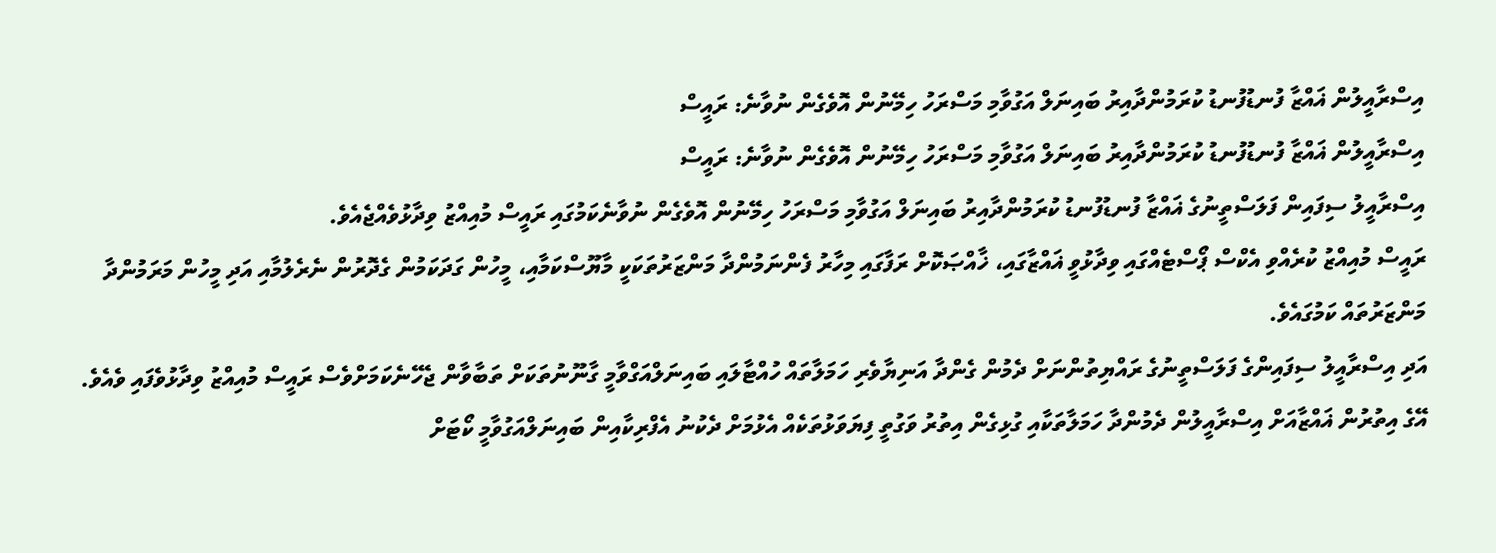އިސްރާއީލުން ޣައްޒާ ފުނޑުފުނޑު ކުރަމުންދާއިރު ބައިނަލް އަގުވާމި މަސްރަހު ހިމޭނުން އޮވެގެން ނުވާނެ: ރައީސް
އިސްރާއީލުން ޣައްޒާ ފުނޑުފުނޑު ކުރަމުންދާއިރު ބައިނަލް އަގުވާމި މަސްރަހު ހިމޭނުން އޮވެގެން ނުވާނެ: ރައީސް
އިސްރާއީލު ސިފައިން ފަލަސްތީނުގެ ޣައްޒާ ފުނޑުފުނޑު ކުރަމުންދާއިރު ބައިނަލް އަގުވާމި މަސްރަހު ހިމޭނުން އޮވެގެން ނުވާނެކަމުގައި ރައީސް މުއިއްޒު ވިދާޅުވެއްޖެއެވެ.
ރައީސް މުއިއްޒު ކުރެއްވި އެކްސް ޕޯސްޓެއްގައި ވިދާޅުވީ ޣައްޒާގައި، ޚާއްޞަކޮށް ރަފާގައި މިހާރު ފެންނަމުންދާ މަންޒަރުތަކަކީ މާޔޫސްކަމާއި، މީހުން ގަދަކަމުން ގެދޮރުން ނެރެލުމާއި އަދި މީހުން މަރަމުންދާ މަންޒަރުތައް ކަމުގައެވެ.
އަދި އިސްރާއީލު ސިފައިންގެ ފަލަސްތީނުގެ ރައްޔިތުންނަށް ދެމުން ގެންދާ އަނިޔާވެރި ހަމަލާތައް ހުއްޓާލައި ބައިނަލްއަގްވާމީ ގާނޫނުތަކަށް ތަބާވާން ޖެހޭނެކަމަށްވެސް ރައީސް މުއިއްޒު ވިދާޅުވެފައި ވެއެވެ.
އޭގެ އިތުރުން ޣައްޒާއަށް އިސްރާއީލުން ދެމުންދާ ހަމަލާތަކާއި ގުޅިގެން އިތުރު ވަގުތީ ފިޔަވަޅުތަކެއް އެޅުމަށް ދެކުނު އެފްރިކާއިން ބައިނަލްއަގުވާމީ ކޯޓަށް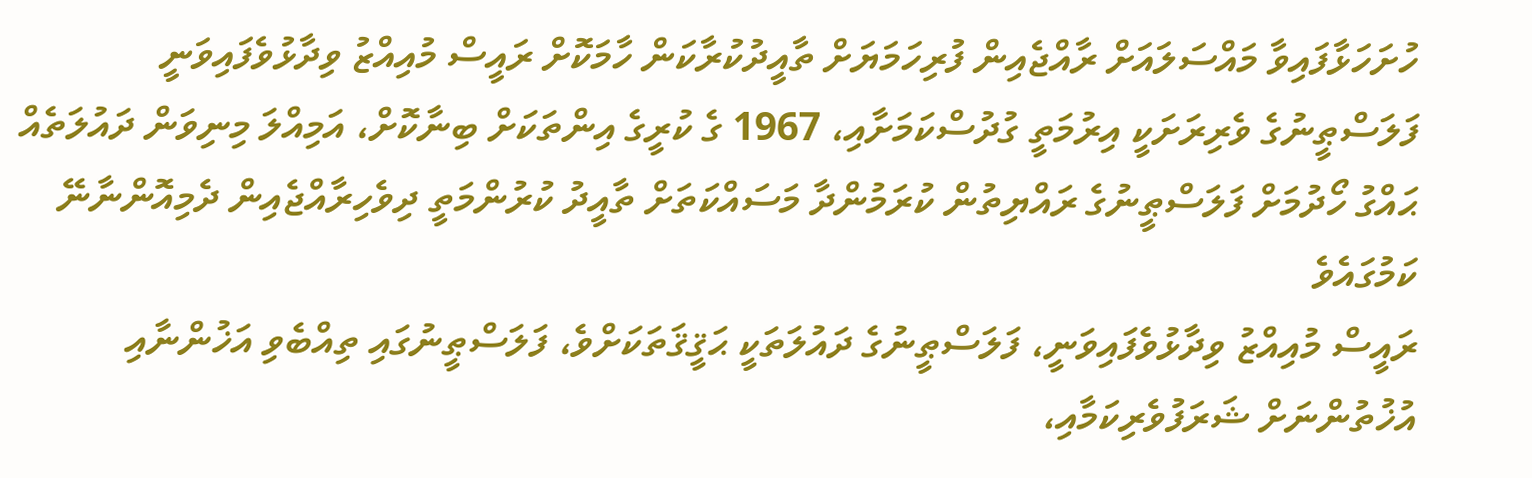ހުށަހަޅާފައިވާ މައްސަލައަށް ރާއްޖެއިން ފުރިހަމަޔަށް ތާއީދުކުރާކަން ހާމަކޮށް ރައީސް މުއިއްޒު ވިދާޅުވެފައިވަނީ ފަލަސްޠީނުގެ ވެރިރަށަކީ އިރުމަތީ ގުދުސްކަމަށާއި، 1967 ގެ ކުރީގެ އިންތަކަށް ބިނާކޮށް، އަމިއްލަ މިނިވަން ދައުލަތެއް ޙައްގު ހޯދުމަށް ފަލަސްޠީނުގެ ރައްޔިތުން ކުރަމުންދާ މަސައްކަތަށް ތާއީދު ކުރުންމަތީ ދިވެހިރާއްޖެއިން ދެމިއޮންނާނޭ ކަމުގައެވެ
ރައީސް މުއިއްޒު ވިދާޅުވެފައިވަނީ، ފަލަސްޠީނުގެ ދައުލަތަކީ ޙަޤީޤަތަކަށްވެ، ފަލަސްޠީނުގައި ތިއްބެވި އަޚުންނާއި އުޚުތުންނަށް ޝަރަފުވެރިކަމާއި،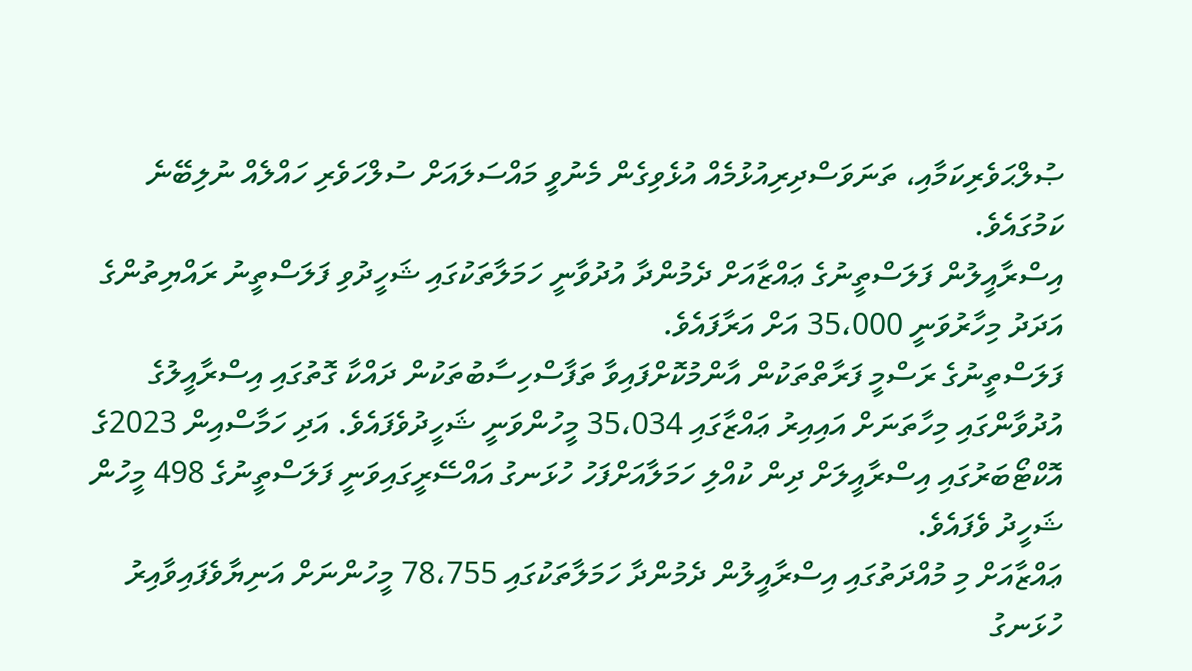ޞުލްޙަވެރިކަމާއި، ތަނަވަސްދިރިއުޅުމެއް އުޅެވިގެން މެނުވީ މައްސަލައަށް ސުލްހަވެރި ހައްލެއް ނުލިބޭނެ ކަމުގައެވެ.
އިސްރާއީލުން ފަލަސްތީނުގެ ޢައްޒާއަށް ދެމުންދާ އުދުވާނީ ހަމަލާތަކުގައި ޝަހީދުވި ފަލަސްތީނު ރައްޔިތުންގެ އަދަދު މިހާރުވަނީ 35،000 އަށް އަރާފައެވެ.
ފަލަސްތީނުގެ ރަސްމީ ފަރާތްތަކުން އާންމުކޮށްފައިވާ ތަފާސްހިސާބުތަކުން ދައްކާ ގޮތުގައި އިސްރާއީލުގެ އުދުވާންގައި މިހާތަނަށް އައިއިރު ޢައްޒާގައި 35،034 މީހުންވަނީ ޝަހީދުވެފައެވެ. އަދި ހަމާސްއިން 2023ގެ އޮކްޓޯބަރުގައި އިސްރާއީލަށް ދިން ކުއްލި ހަމަލާއަށްފަހު ހުޅަނގު އައްސޭރީގައިވަނީ ފަލަސްތީނުގެ 498 މީހުން ޝަހީދު ވެފައެވެ.
ޢައްޒާއަށް މި މުއްދަތުގައި އިސްރާއީލުން ދެމުންދާ ހަމަލާތަކުގައި 78،755 މީހުންނަށް އަނިޔާވެފައިވާއިރު ހުޅަނގު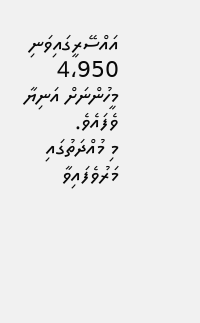އައްސޭރީގައިވަނި 4،950 މީހުންނަށް އަނިޔާ ވެފައެވެ.
މި މުއްދަތުގައި މަރުވެފައިވާ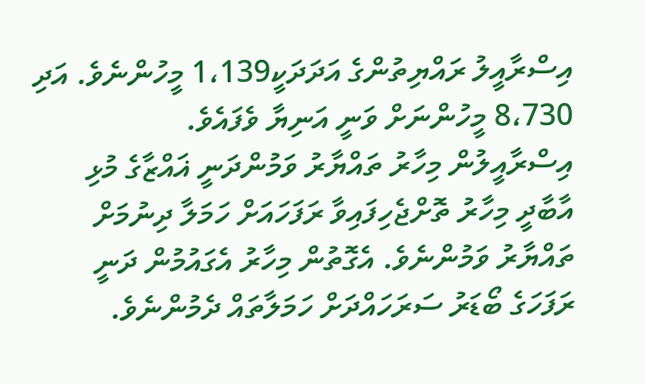އިސްރާއީލު ރައްޔިތުންގެ އަދަދަކީ1،139 މީހުންނެވެ. އަދި 8،730 މީހުންނަށް ވަނީ އަނިޔާ ވެފައެވެ.
އިސްރާއީލުން މިހާރު ތައްޔާރު ވަމުންދަނީ ޣައްޒާގެ މުޅި އާބާދީ މިހާރު ތޮށްޖެހިފައިވާ ރަފަހައަށް ހަމަލާ ދިނުމަށް ތައްޔާރު ވަމުންނެވެ. އެގޮތުން މިހާރު އެގައުމުން ދަނީ ރަފަހަގެ ބޯޑަރު ސަރަހައްދަށް ހަމަލާތައް ދެމުންނެވެ.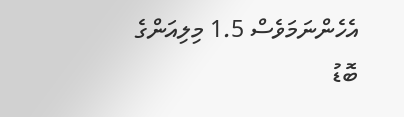އެހެންނަމަވެސް 1.5 މިލިއަންގެ ބޮޑު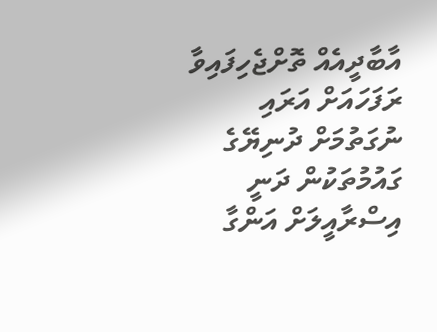އާބާދީއެއް ތޮށްޖެހިފައިވާ ރަފަހައަށް އަރައި ނުގަތުމަށް ދުނިޔޭގެ ގައުމުތަކުން ދަނީ އިސްރާއީލަށް އަންގާ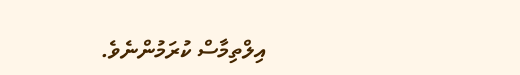އިލްތިމާސް ކުރަމުންނެވެ.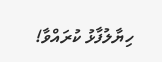ހިޔާލުފާޅު ކުރައްވާ!